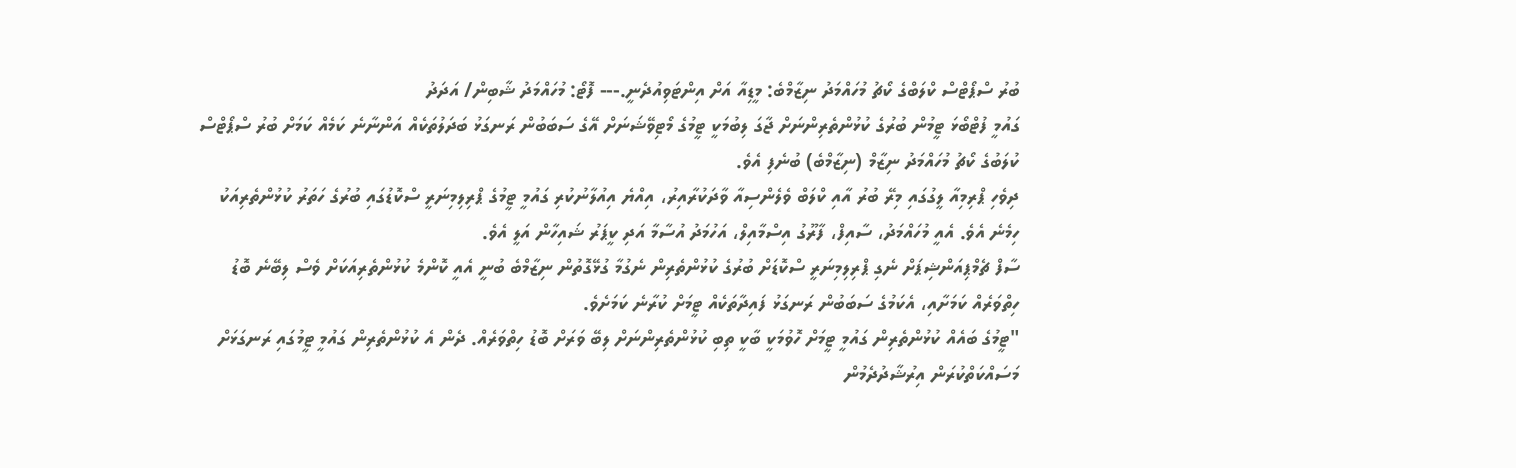ބުރު ސްޕޯޓްސް ކްލަބްގެ ކޯޗު މުހައްމަދު ނިޒާމްބެ: މީޑިއާ އަށް އިންޓަވިއުދެނީ.--- ފޮޓޯ: މުހައްމަދު ޝާބިން/ އަދަދު
ގައުމީ ފުޓްބޯޅަ ޓީމުން ބުރުގެ ކުޅުންތެރިންނަށް ޖާގަ ލިބުމަކީ ޓީމުގެ މޯޓިވޭޝަނަށް އޭގެ ސަބަބުން ރަނގަޅު ބަދަލުތަކެއް އަންނާނެ ކަމެއް ކަމަށް ބުރު ސްޕޯޓްސް ކުލަބުގެ ކޯޗު މުހައްމަދު ނިޒާމް (ނިޒާމްބެ) ބުނެފި އެވެ.
ދިވެހި ޕްރިމިއާ ލީގުގައި މިރޭ ބުރު އާއި ކްލަބް ވެލެންސިއާ ވާދަކުރާއިރު، އިއްޔެ އިއުލާނުކުރި ގައުމީ ޓީމުގެ ޕްރިލިމިނަރީ ސްކޮޑުގައި ބުރުގެ ހަތަރު ކުޅުންތެރިއަކު ހިމެނެ އެވެ. އެއީ މުހައްމަދު، ސާއިފް، ފާރޫގު އިސްމާއިލް، އަހުމަދު އުސާމާ އަދި ކީޕަރު ޝައިހާން އަލީ އެވެ.
ސާފް ޗެމްޕިއަންޝިޕަށް ނެގި ޕްރިލިމިނަރީ ސްކޮޑަށް ބުރުގެ ކުޅުންތެރިން ނެގުމާ ގުޅޭގޮތުން ނިޒާމްބެ ބުނީ އެއީ ކޮންމެ ކުޅުންތެރިއަކަށް ވެސް ލިބޭނެ ބޮޑު ހިތްވަރެއް ކަމަށާއި، އެކަމުގެ ސަބަބުން ރަނގަޅު ފައިދާތަކެއް ޓީމަށް ކުރާނެ ކަމަށެވެ.
"ޓީމުގެ ބައެއް ކުޅުންތެރިން ގައުމީ ޓީމަށް ހޮވުމަކީ ބާކީ ތިބި ކުޅުންތެރިންނަށް ލިބޭ ވަރަށް ބޮޑު ހިތްވަރެއް. ދެން އެ ކުޅުންތެރިން ގައުމީ ޓީމުގައި ރަނގަޅަށް މަސައްކަތްކުރަން އިރުޝާދުދެމުން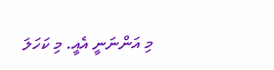މި އަންނަނީ އެއީ. މި ކަހަލަ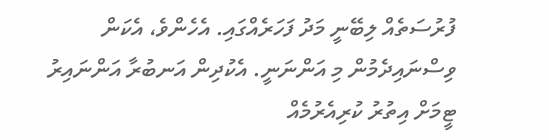ފުރުސަތެއް ލިބޭނީ މަދު ފަހަރެއްގައި. އެހެންވެ، އެކަން ވިސްނައިދެމުން މި އަންނަނީ. އެކުދިން އަނބުރާ އަންނައިރު ޓީމަށް އިތުރު ކުރިއެރުމެއް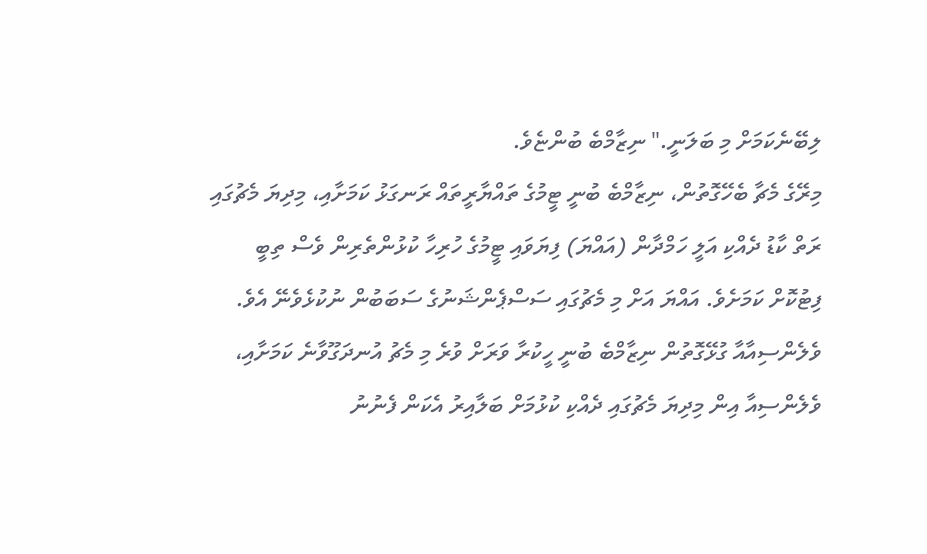ލިބޭނެކަމަށް މި ބަލަނީ." ނިޒާމްބެ ބުންޏެވެ.
މިރޭގެ މެޗާ ބެހޭގޮތުން، ނިޒާމްބެ ބުނީ ޓީމުގެ ތައްޔާރީތައް ރަނގަޅު ކަމަށާއި، މިދިޔަ މެޗުގައި ރަތް ކާޑު ދެއްކި އަލީ ހަމްދާން (އައްޔަ) ފިޔަވައި ޓީމުގެ ހުރިހާ ކުޅުންތެރިން ވެސް ތިބީ ފިޓުކޮށް ކަމަށެވެ. އައްޔަ އަށް މި މެޗުގައި ސަސްޕެންޝަނުގެ ސަބަބުން ނުކުޅެވެނޭ އެވެ.
ވެލެންސިއާއާ ގުޅޭގޮތުން ނިޒާމްބެ ބުނީ ހީކުރާ ވަރަށް ވުރެ މި މެޗު އުނދަގޫވާނެ ކަމަށާއި، ވެލެންސިއާ އިން މިދިޔަ މެޗުގައި ދެއްކި ކުޅުމަށް ބަލާއިރު އެކަން ފެނުނު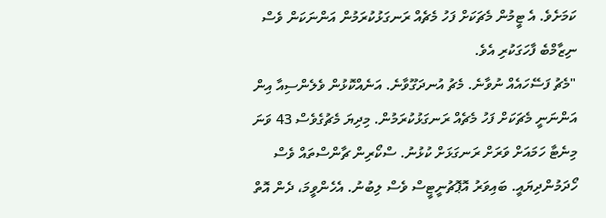ކަމަށެވެ. އެ ޓީމުން މެޗަކަށް ފަހު މެޗެއް ރަނގަޅުކުރަމުން އަންނަކަން ވެސް ނިޒާމްބެ ފާހަގަކުރި އެވެ.
"މެޗު ފަސޭހައެއް ނުވާނެ. މެޗު އުނދަގޫވާނެ. އަނެއްކޮޅުން ވެލެންސިއާ އިން އަންނަނީ މެޗަކަށް ފަހު މެޗެއް ރަނގަޅުކުރަމުން. މިދިޔަ މެޗުގެވެސް 43 ވަނަ މިނެޓާ ހަމައަށް ވަރަށް ރަނގަޅަށް ކުޅުނު. ސްކޯރިން ޗާންސްތައް ވެސް ހޯދަމުންދިޔައީ. ބައިވަރު އޮޕޮޗުނީޓީސް ވެސް ލިބުނު. އެހެންވީމަ، ދެން އޮތް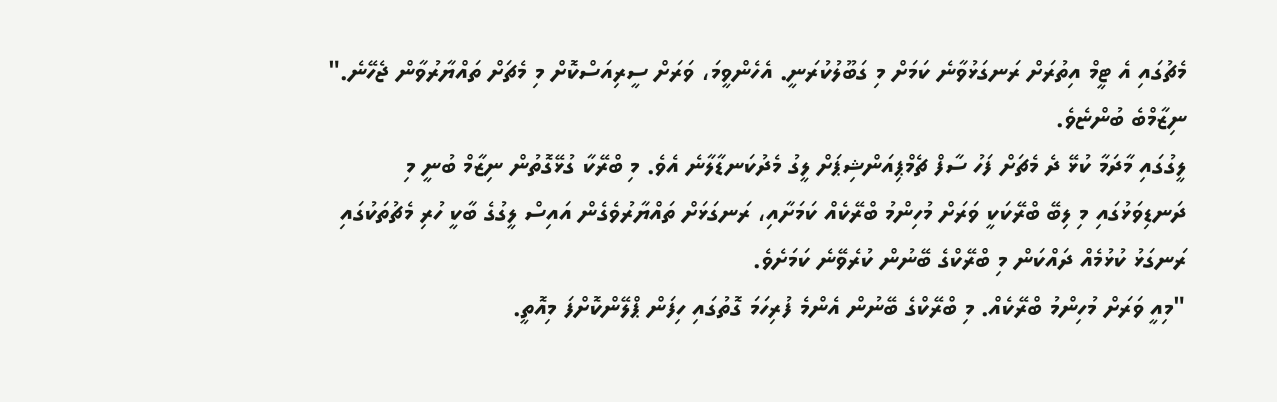މެޗުގައި އެ ޓީމް އިތުރަށް ރަނގަޅުވާނެ ކަމަށް މި ގަބޫލުކުރަނީ. އެހެންވީމަ، ވަރަށް ސީރިއަސްކޮށް މި މެޗަށް ތައްޔާރުވާން ޖެހޭނެ." ނިޒާމްބެ ބުންޏެވެ.
ލީގުގައި މާދަމާ ކުޅޭ ދެ މެޗަށް ފަހު ސާފް ޗެމްޕިއަންޝިޕަށް ލީގު މެދުކަނޑާލާނެ އެވެ. މި ބްރޭކާ ގުޅޭގޮތުން ނިޒާމް ބުނީ މި ދަނޑިވަޅުގައި މި ލިބޭ ބްރޭކަކީ ވަރަށް މުހިންމު ބްރޭކެއް ކަމަށާއި، ރަނގަޅަށް ތައްޔާރުވެގެން އައިސް ލީގުގެ ބާކީ ހުރި މެޗުތަކުގައި ރަނގަޅު ކުޅުމެއް ދައްކަން މި ބްރޭކްގެ ބޭނުން ކުރެވޭނެ ކަމަށެވެ.
"މިއީ ވަރަށް މުހިންމު ބްރޭކެއް. މި ބްރޭކްގެ ބޭނުން އެންމެ ފުރިހަމަ ގޮތުގައި ހިފަން ޕްލޭންކޮށްފަ މިއޮތީ.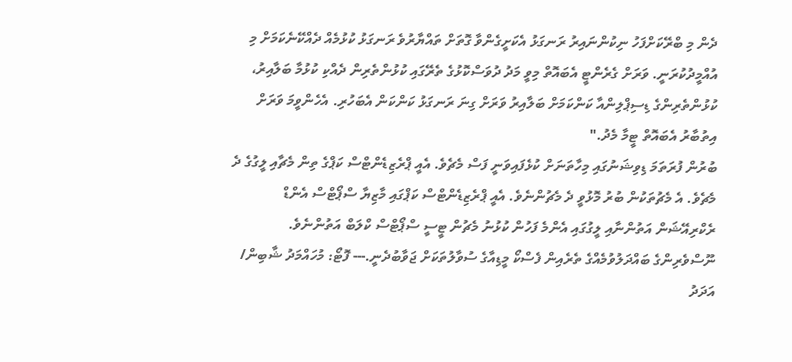ދެން މި ބްރޭކަށްފަހު ނިކުންނައިރު ރަނގަޅު އެކަށީގެންވާ ގޮތަށް ތައްޔާރުވެ ރަނގަޅު ކުޅުމެއް ދެއްކޭނެކަމަށް މި އުއްމީދުކުރަނީ. ވަރަށް ގެރެންޓީ އެބައޮތް މިވީ މަދު ދުވަސްކޮޅުގެ ތެރޭގައި ކުޅުންތެރިން ދެއްކި ކުޅުމާ ބަލާއިރު، ކުޅުންތެރިންގެ ޑިސިޕްލިންއާ ކަންކަމަށް ބަލާއިރު ވަރަށް ގިނަ ރަނގަޅު ކަންކަން އެބަހުރި. އެހެންވީމަ ވަރަށް އިތުބާރު އެބައޮތް ޓީމާ މެދު."
ބުރުން ފުރަތަމަ ޑިވިޝަނުގައި މިހާތަނަށް ކުޅެފައިވަނީ ފަސް މެޗެވެ. އެއީ ޕްރެޒިޑެންޓްސް ކަޕްގެ ތިން މެޗާއި ލީގުގެ ދެ މެޗެވެ. އެ މެޗުތަކުން ބުރު މޮޅުވީ ދެ މެޗުންނެވެ. އެއީ ޕްރެޒިޑެންޓްސް ކަޕްގައި މާޒިޔާ ސްޕޯޓްސް އެންޑް ރެކްރިއޭޝަން އަތުންނާއި ލީގުގައި އެންމެ ފަހުން ކުޅުނު މެޗުން ޓީސީ ސްޕޯޓްސް ކްލަބް އަތުންނެވެ.
ނޫސްވެރިންގެ ބައްދަލުވުމެއްގެ ތެރެއިން ފެސްކޯ މީޑިއާގެ ސުވާލުތަކަށް ޖަވާބުދެނީ.--- ފޮޓޯ: މުހައްމަދު ޝާބިން/ އަދަދު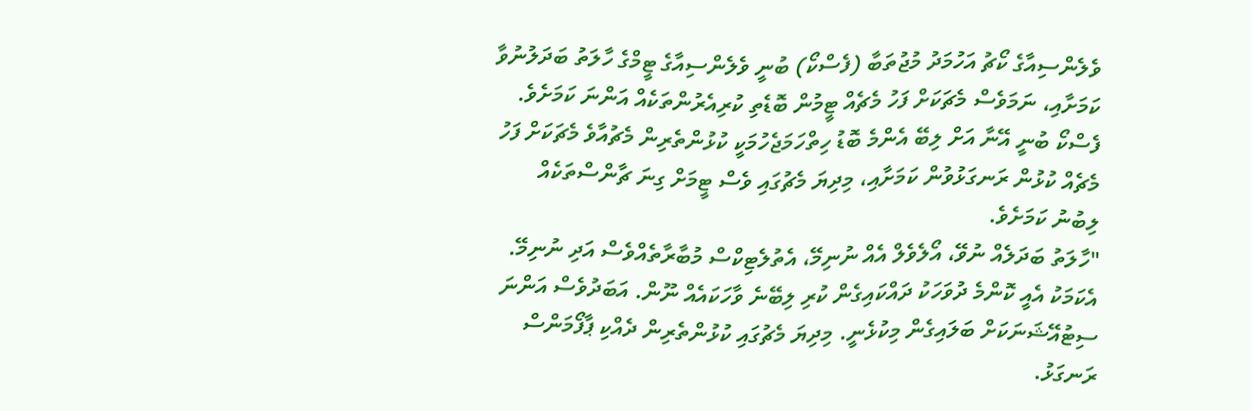ވެލެންސިއާގެ ކޯޗު އަހުމަދު މުޖުތަބާ (ފެސްކޯ) ބުނީ ވެލެންސިއާގެ ޓީމްގެ ހާލަތު ބަދަލުނުވާ ކަމަށާއި، ނަމަވެސް މެޗަކަށް ފަހު މެޗެއް ޓީމުން ބޮޑެތި ކުރިއެރުންތަކެއް އަންނަ ކަމަށެވެ.
ފެސްކޯ ބުނީ އޭނާ އަށް ލިބޭ އެންމެ ބޮޑު ހިތްހަމަޖެހުމަކީ ކުޅުންތެރިން މެޗުއާވެ މެޗަކަށް ފަހު މެޗެއް ކުޅުން ރަނގަޅުވުން ކަމަށާއި، މިދިޔަ މެޗުގައި ވެސް ޓީމަށް ގިނަ ޗާންސްތަކެއް ލިބުނު ކަމަށެވެ.
"ހާލަތު ބަދަލެއް ނުވޭ، އޯލެވެލް އެއް ނުނިމޭ، އެތުލެޓިކްސް މުބާރާތެއްވެސް އަދި ނުނިމޭ. އެކަމަކު އެއީ ކޮންމެ ދުވަހަކު ދައްކައިގެން ކުރި ލިބޭނެ ވާހަކައެއް ނޫން. އަބަދުވެސް އަންނަ ސިޓުއޭޝަނަކަށް ބަލައިގެން މިކުޅެނީ. މިދިޔަ މެޗުގައި ކުޅުންތެރިން ދެއްކި ޕާފޯމަންސް ރަނގަޅު.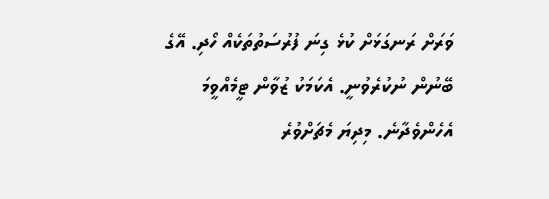ވަރަށް ރަނގަޅަށް ކުޅެ ގިނަ ފުރުސަތުތަކެއް ހޯދި. އޭގެ ބޭނުން ނުކުރެވުނީ. އެކަމަކު ޒުވާން ޓީމެއްވީމަ އެހެންވެދާނެ. މިދިޔަ މެޗަށްވުރެ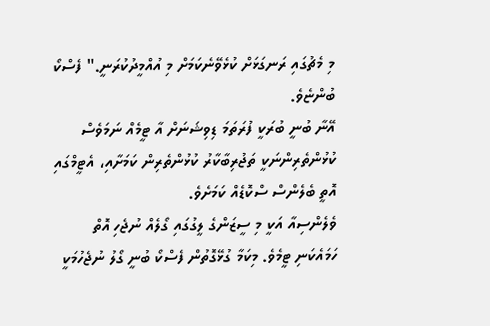މި މެޗުގައި ރަނގަޅަށް ކުޅެވޭނެކަމަށް މި އުއްމީދުކުރަނީ." ފެސްކޯ ބުންޏެވެ.
އޭނާ ބުނީ ބުރަކީ ފުރަތަމަ ޑިވިޝަނަށް އާ ޓީމެއް ނަމަވެސް ކުޅުންތެރިންނަކީ ތަޖުރިބާކާރު ކުޅުންތެރިން ކަމަށާއި، އެޓީމްގައި އޮތީ ބެލެންސް ސްކޮޑެއް ކަމަށެވެ.
ވެލެންސިއާ އަކީ މި ސީޒަންގެ ލީގުގައި ގޯލެއް ނުޖެހި އޮތް ހަމައެކަނި ޓީމެވެ. މިކަމާ ގުޅޭގޮތުން ފެސްކޯ ބުނީ ގޯލު ނުޖެހުމަކީ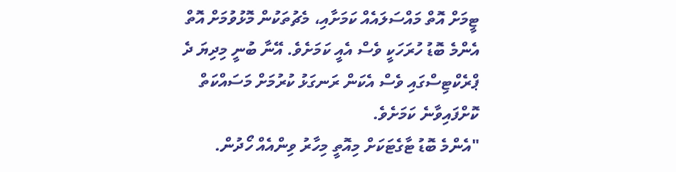ޓީމަށް އޮތް މައްސަލައެއް ކަމަށާއި، މެޗުތަކުން މޮޅުވުމަށް އޮތް އެންމެ ބޮޑު ހުރަހަކީ ވެސް އެއީ ކަމަށެވެ. އޭނާ ބުނީ މިދިޔަ ދެ ޕްރެކްޓިސްގައި ވެސް އެކަން ރަނގަޅު ކުރުމަށް މަސައްކަތް ކޮށްފައިވާނެ ކަމަށެވެ.
"އެންމެ ބޮޑު ޓާގެޓަކަށް މިއޮތީ މިހާރު ވިންއެއް ހޯދުން.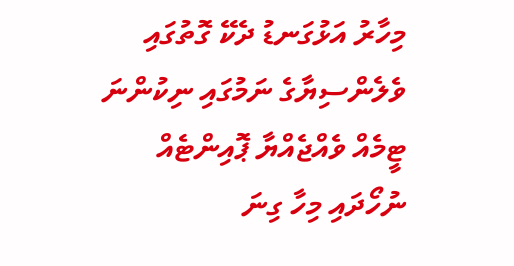މިހާރު އަޅުގަނޑު ދެކޭ ގޮތުގައި ވެލެންސިޔާގެ ނަމުގައި ނިކުންނަ ޓީމެއް ވެއްޖެއްޔާ ޕޮއިންޓެއް ނުހޯދައި މިހާ ގިނަ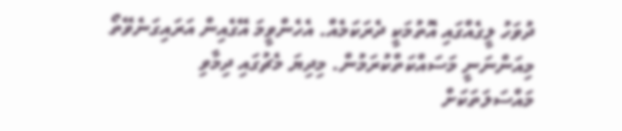ދުވަހު ލީގެއްގައި އޮތުމަކީ ދެރަކަމެއް. އެހެންވީމަ އޭގެއިން އަރައިގަނެވޭތޯ މިއަންނަނީ މަސައްކަތްކުރަމުން. މިދިޔަ މެޗުގައި ދިމާވި މައްސަލަތަކަށް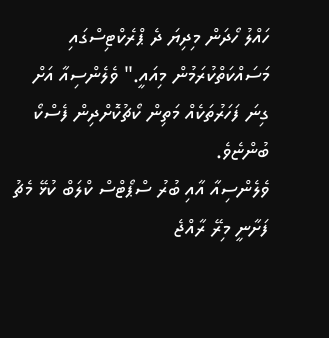ހައްލު ހޯދަން މިދިޔަ ދެ ޕްރެކްޓިސްގައި މަސައްކަތްކުރަމުން މިއައީ." ވެލެންސިއާ އަށް ގިނަ ފަހަރުތަކެއް މަތިން ކޯޗުކޮށްދިން ފެސްކޯ ބުންޏެވެ.
ވެލެންސިއާ އާއި ބުރު ސްޕޯޓްސް ކްލަބް ކުޅޭ މެޗު ފަށާނީ މިރޭ ރާއްޖެ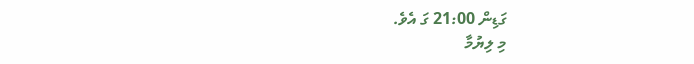ގަޑިން 21:00 ގަ އެވެ.
މި ލިޔުމާ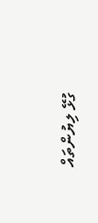ގުޅޭ ލިޔުންތައް